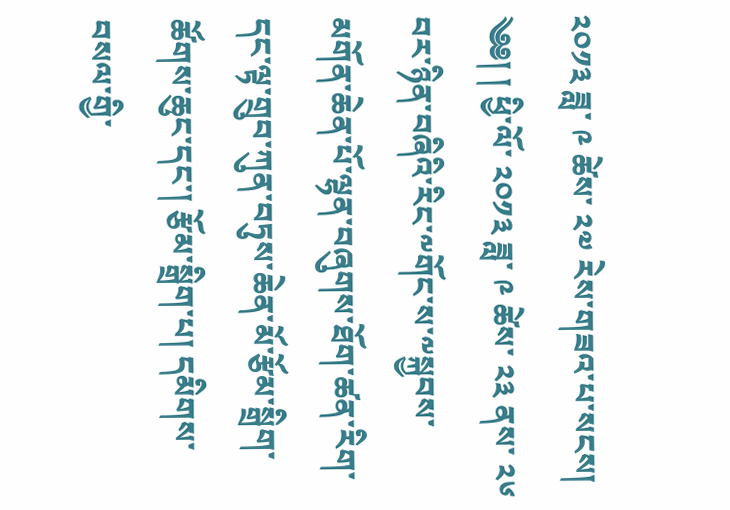༢༠༡༣ ཟླ་ ༩ ཚེས་ ༢༧ རེས་གཟའ་པ་སངས།
༄༅། ། ཕྱི་ལོ་ ༢༠༡༣ ཟླ་ ༩ ཚེས་ ༢༣ ནས་ ༢༦ བར་ཉིན་བཞིའི་རིང་༸གོང་ས་༸སྐྱབས་མགོན་ཆེན་པོ་ལྷན་བཞུགས་ཐོག་ཚན་རིག་དང་ལྟ་གྲུབ་ཀུན་བཏུས་ཆེན་མོ་རྩོམ་སྒྲིག་ཚོགས་ཆུང་དང་། རྩོམ་སྒྲིག་པ། དམིགས་བསལ་གྱི་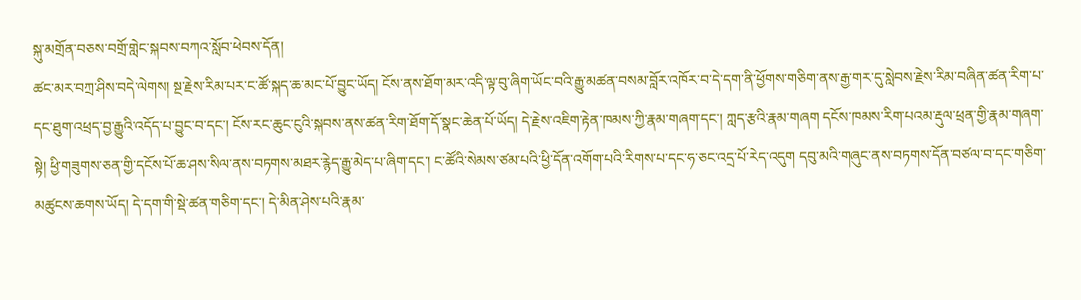སྐུ་མགྲོན་བཅས་བགྲོ་གླེང་སྐབས་བཀའ་སློབ་ཕེབས་དོན།
ཚང་མར་བཀྲ་ཤིས་བདེ་ལེགས། སྔ་རྗེས་རིམ་པར་ང་ཚོ་སྐད་ཆ་མང་པོ་བྱུང་ཡོད། ངོས་ནས་ཐོག་མར་འདི་ལྟ་བུ་ཞིག་ཡོང་བའི་རྒྱུ་མཚན་བསམ་བློར་འཁོར་བ་དེ་དག་ནི་ཕྱོགས་གཅིག་ནས་རྒྱ་གར་དུ་སླེབས་རྗེས་རིམ་བཞིན་ཚན་རིག་པ་དང་ཐུག་འཕྲད་བྱ་རྒྱུའི་འདོད་པ་བྱུང་བ་དང་། ངོས་རང་ཆུང་ངུའི་སྐབས་ནས་ཚན་ཪིག་ཐོག་དོ་སྣང་ཆེན་པོ་ཡོད། དེ་རྗེས་འཇིག་རྟེན་ཁམས་ཀྱི་རྣམ་གཞག་དང་། ཀླད་རྩའི་རྣམ་གཞག དངོས་ཁམས་རིག་པའམ་རྡུལ་ཕྲན་གྱི་རྣམ་གཞག་སྟེ། ཕྱི་གཟུགས་ཅན་གྱི་དངོས་པོ་ཆ་ཤས་སིལ་ནས་བཏགས་མཐར་རྙེད་རྒྱུ་མེད་པ་ཞིག་དང་། ང་ཚོའི་སེམས་ཙམ་པའི་ཕྱི་དོན་འགོག་པའི་རིགས་པ་དང་ཧ་ཅང་འདྲ་པོ་རེད་འདུག དབུ་མའི་གཞུང་ནས་བཏགས་དོན་བཙལ་བ་དང་གཅིག་མཚུངས་ཆགས་ཡོད། དེ་དག་གི་སྡེ་ཚན་གཅིག་དང་། དེ་མིན་ཤེས་པའི་རྣམ་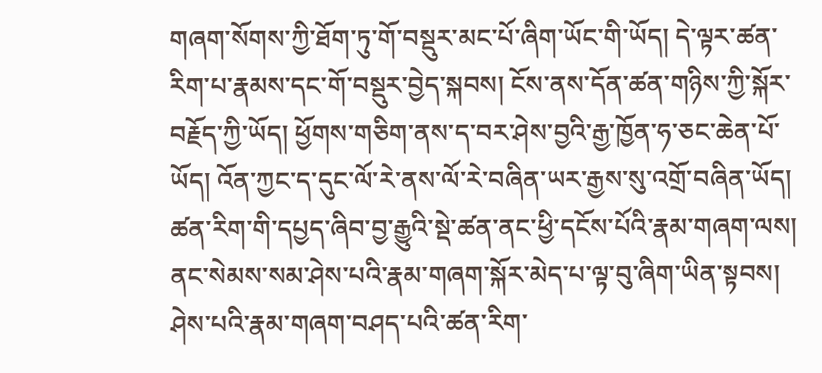གཞག་སོགས་ཀྱི་ཐོག་ཏུ་གོ་བསྡུར་མང་པོ་ཞིག་ཡོང་གི་ཡོད། དེ་ལྟར་ཚན་རིག་པ་རྣམས་དང་གོ་བསྡུར་བྱེད་སྐབས། ངོས་ནས་དོན་ཚན་གཉིས་ཀྱི་སྐོར་བརྗོད་ཀྱི་ཡོད། ཕྱོགས་གཅིག་ནས་ད་བར་ཤེས་བྱའི་རྒྱ་ཁྱོན་ཧ་ཅང་ཆེན་པོ་ཡོད། འོན་ཀྱང་ད་དུང་ལོ་རེ་ནས་ལོ་རེ་བཞིན་ཡར་རྒྱས་སུ་འགྲོ་བཞིན་ཡོད། ཚན་རིག་གི་དཔྱད་ཞིབ་བྱ་རྒྱུའི་སྡེ་ཚན་ནང་ཕྱི་དངོས་པོའི་རྣམ་གཞག་ལས། ནང་སེམས་སམ་ཤེས་པའི་རྣམ་གཞག་སྐོར་མེད་པ་ལྟ་བུ་ཞིག་ཡིན་སྟབས། ཤེས་པའི་རྣམ་གཞག་བཤད་པའི་ཚན་རིག་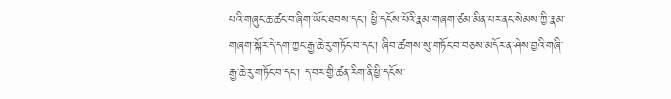པའི་གཞུང་ཆ་ཚང་བ་ཞིག་ཡོང་ཐབས་དང་། ཕྱི་དངོས་པོའི་རྣམ་གཞག་ཙམ་མིན་པར་ནང་སེམས་ཀྱི་རྣམ་གཞག་སྐོར་དེ་དག་ཀྱང་རྒྱ་ཆེ་རུ་གཏོང་བ་དང་། ཞིབ་ཚགས་སུ་གཏོང་བ་བཅས་མདོར་ན་ཤེས་བྱའི་གཞི་རྒྱ་ཆེ་རུ་གཏོང་བ་དང་། ད་བར་གྱི་ཚན་རིག་ནི་ཕྱི་དངོས་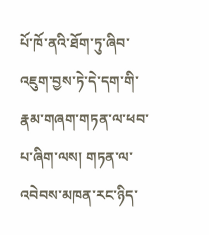པོ་ཁོ་ནའི་ཐོག་ཏུ་ཞིབ་འཇུག་བྱས་ཏེ་དེ་དག་གི་རྣམ་གཞག་གཏན་ལ་ཕབ་པ་ཞིག་ལས། གཏན་ལ་འབེབས་མཁན་རང་ཉིད་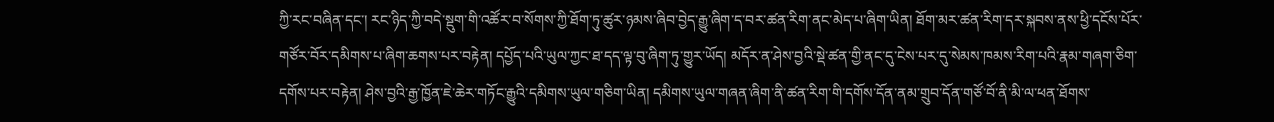ཀྱི་རང་བཞིན་དང་། རང་ཉིད་ཀྱི་བདེ་སྡུག་གི་འཚོར་བ་སོགས་ཀྱི་ཐོག་ཏུ་ཚུར་ཉམས་ཞིབ་བྱེད་རྒྱུ་ཞིག་ད་བར་ཚན་རིག་ནང་མེད་པ་ཞིག་ཡིན། ཐོག་མར་ཚན་རིག་དར་སྐབས་ནས་ཕྱི་དངོས་པོར་གཙོར་བོར་དམིགས་པ་ཞིག་ཆགས་པར་བརྟེན། དཔྱོད་པའི་ཡུལ་ཀྱང་ཐ་དད་ལྟ་བུ་ཞིག་ཏུ་གྱུར་ཡོད། མདོར་ན་ཤེས་བྱའི་སྡེ་ཚན་གྱི་ནང་དུ་ངེས་པར་དུ་སེམས་ཁམས་རིག་པའི་རྣམ་གཞག་ཅིག་དགོས་པར་བརྟེན། ཤེས་བྱའི་རྒྱ་ཁྱོན་ཇེ་ཆེར་གཏོང་རྒྱུའི་དམིགས་ཡུལ་གཅིག་ཡིན། དམིགས་ཡུལ་གཞན་ཞིག་ནི་ཚན་རིག་གི་དགོས་དོན་ནམ་གྲུབ་དོན་གཙོ་བོ་ནི་མི་ལ་ཕན་ཐོགས་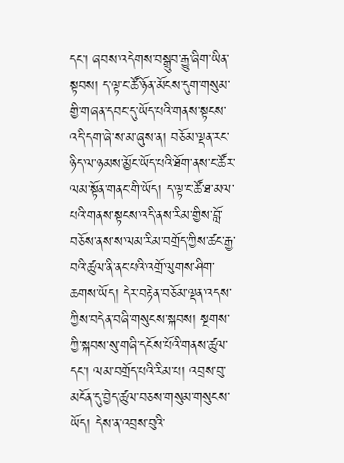དང་། ཞབས་འདེགས་བསྒྲུབ་རྒྱུ་ཞིག་ཡིན་སྟབས། ད་ལྟ་ང་ཚོ་ཉོན་མོངས་དུག་གསུམ་གྱི་གཞན་དབང་དུ་ཡོད་པའི་གནས་སྟངས་འདི་དག་ཞེ་ས་མ་ཞུས་ན། བཅོམ་ལྡན་རང་ཉིད་ལ་ཉམས་མྱོང་ཡོད་པའི་ཐོག་ནས་ང་ཚོར་ལམ་སྟོན་གནང་གི་ཡོད། ད་ལྟ་ང་ཚོ་ཐ་མལ་པའི་གནས་སྟངས་འདི་ནས་རིམ་གྱིས་བློ་བཅོས་ནས་ས་ལམ་རིམ་བགྲོད་ཀྱིས་ཚང་རྒྱ་བའི་ཚུལ་ནི་ནང་པའི་འགྲོ་ལུགས་ཤིག་ཆགས་ཡོད། དེར་བརྟེན་བཅོམ་ལྡན་འདས་ཀྱིས་བདེན་བཞི་གསུངས་སྐབས། སྔགས་ཀྱི་སྐབས་སུ་གཞི་དངོས་པོའི་གནས་ཚུལ་དང་། ལམ་བགྲོད་པའི་རིམ་པ། འབྲས་བུ་མངོན་དུ་བྱེད་ཚུལ་བཅས་གསུམ་གསུངས་ཡོད། དེས་ན་འབྲས་བུའི་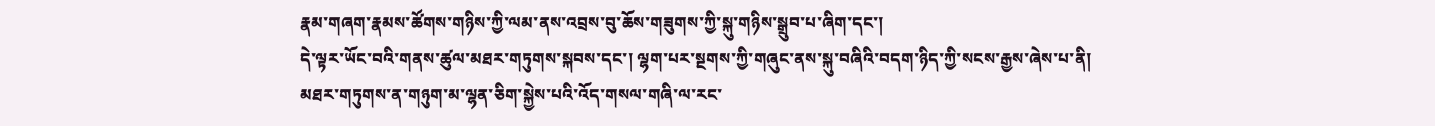རྣམ་གཞག་རྣམས་ཚོགས་གཉིས་ཀྱི་ལམ་ནས་འབྲས་བུ་ཆོས་གཟུགས་ཀྱི་སྐུ་གཉིས་སྒྲུབ་པ་ཞིག་དང་།
དེ་ལྟར་ཡོང་བའི་གནས་ཚུལ་མཐར་གཏུགས་སྐབས་དང་། ལྷག་པར་སྔགས་ཀྱི་གཞུང་ནས་སྐུ་བཞིའི་བདག་ཉིད་ཀྱི་སངས་རྒྱས་ཞེས་པ་ནི། མཐར་གཏུགས་ན་གཉུག་མ་ལྷན་ཅིག་སྐྱེས་པའི་འོད་གསལ་གཞི་ལ་རང་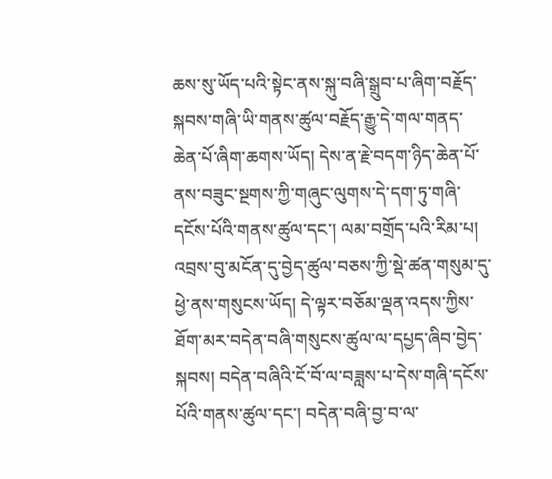ཆས་སུ་ཡོད་པའི་སྟེང་ནས་སྐུ་བཞི་སྒྲུབ་པ་ཞིག་བརྗོད་སྐབས་གཞི་ཡི་གནས་ཚུལ་བརྗོད་རྒྱུ་དེ་གལ་གནད་ཆེན་པོ་ཞིག་ཆགས་ཡོད། དེས་ན་རྗེ་བདག་ཉིད་ཆེན་པོ་ནས་བཟུང་སྔགས་ཀྱི་གཞུང་ལུགས་དེ་དག་ཏུ་གཞི་དངོས་པོའི་གནས་ཚུལ་དང་། ལམ་བགྲོད་པའི་རིམ་པ། འབྲས་བུ་མངོན་དུ་བྱེད་ཚུལ་བཅས་ཀྱི་སྡེ་ཚན་གསུམ་དུ་ཕྱེ་ནས་གསུངས་ཡོད། དེ་ལྟར་བཅོམ་ལྡན་འདས་ཀྱིས་ཐོག་མར་བདེན་བཞི་གསུངས་ཚུལ་ལ་དཔྱད་ཞིབ་བྱེད་སྐབས། བདེན་བཞིའི་ངོ་བོ་ལ་བཟླས་པ་དེས་གཞི་དངོས་པོའི་གནས་ཚུལ་དང་། བདེན་བཞི་བྱ་བ་ལ་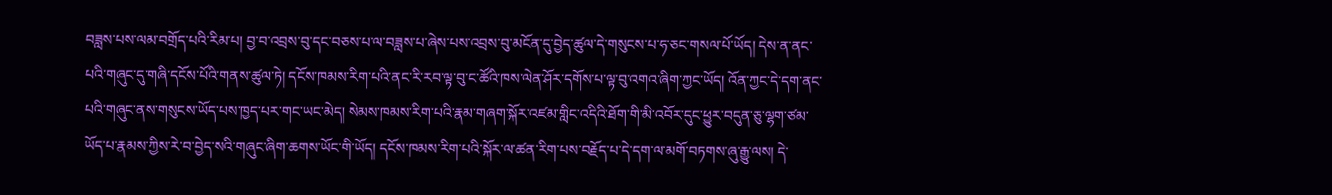བཟླས་པས་ལམ་བགྲོད་པའི་རིམ་པ། བྱ་བ་འབྲས་བུ་དང་བཅས་པ་ལ་བཟླས་པ་ཞེས་པས་འབྲས་བུ་མངོན་དུ་བྱེད་ཚུལ་དེ་གསུངས་པ་ཧ་ཅང་གསལ་པོ་ཡོད། དེས་ན་ནང་པའི་གཞུང་དུ་གཞི་དངོས་པོའི་གནས་ཚུལ་ཏེ། དངོས་ཁམས་རིག་པའི་ནང་རི་རབ་ལྟ་བུ་ང་ཚོའི་ཁས་ལེན་ཤོར་དགོས་པ་ལྟ་བུ་འགའ་ཞིག་ཀྱང་ཡོད། འོན་ཀྱང་དེ་དག་ནང་པའི་གཞུང་ནས་གསུངས་ཡོད་པས་ཁྱད་པར་གང་ཡང་མེད། སེམས་ཁམས་རིག་པའི་རྣམ་གཞག་སྐོར་འཛམ་གླིང་འདིའི་ཐོག་གི་མི་འབོར་དུང་ཕྱུར་བདུན་ཅུ་ལྷག་ཙམ་ཡོད་པ་རྣམས་ཀྱིས་རེ་བ་བྱེད་སའི་གཞུང་ཞིག་ཆགས་ཡོང་གི་ཡོད། དངོས་ཁམས་རིག་པའི་སྐོར་ལ་ཚན་རིག་པས་བརྗོད་པ་དེ་དག་ལ་མགོ་བཏགས་ཞུ་རྒྱུ་ལས། དེ་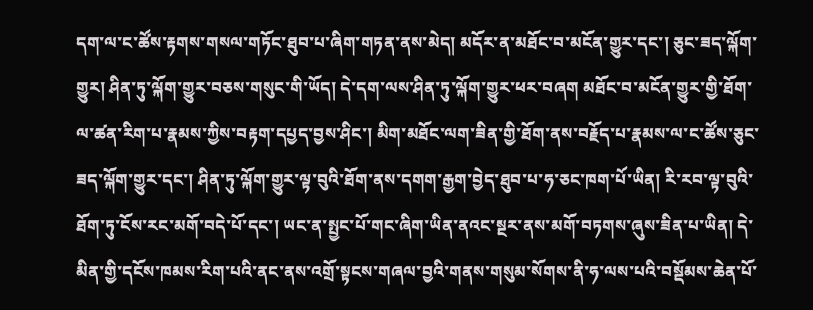དག་ལ་ང་ཚོས་རྟགས་གསལ་གཏོང་ཐུབ་པ་ཞིག་གཏན་ནས་མེད། མདོར་ན་མཐོང་བ་མངོན་གྱུར་དང་། ཅུང་ཟད་ལྐོག་གྱུར། ཤིན་ཏུ་ལྐོག་གྱུར་བཅས་གསུང་གི་ཡོད། དེ་དག་ལས་ཤིན་ཏུ་ལྐོག་གྱུར་ཕར་བཞག མཐོང་བ་མངོན་གྱུར་གྱི་ཐོག་ལ་ཚན་རིག་པ་རྣམས་ཀྱིས་བརྟག་དཔྱད་བྱས་ཤིང་། མིག་མཐོང་ལག་ཟིན་གྱི་ཐོག་ནས་བརྗོད་པ་རྣམས་ལ་ང་ཚོས་ཅུང་ཟད་ལྐོག་གྱུར་དང་། ཤིན་ཏུ་ལྐོག་གྱུར་ལྟ་བུའི་ཐོག་ནས་དགག་རྒྱག་བྱེད་ཐུབ་པ་ཧ་ཅང་ཁག་པོ་ཡིན། རི་རབ་ལྟ་བུའི་ཐོག་ཏུ་ངོས་རང་མགོ་བདེ་པོ་དང་། ཡང་ན་སྤྱང་པོ་གང་ཞིག་ཡིན་ནའང་སྔར་ནས་མགོ་བཏགས་ཞུས་ཟིན་པ་ཡིན། དེ་མིན་གྱི་དངོས་ཁམས་རིག་པའི་ནང་ནས་འགྲོ་སྟངས་གཞལ་བྱའི་གནས་གསུམ་སོགས་ནི་ཧ་ལས་པའི་བསྡོམས་ཆེན་པོ་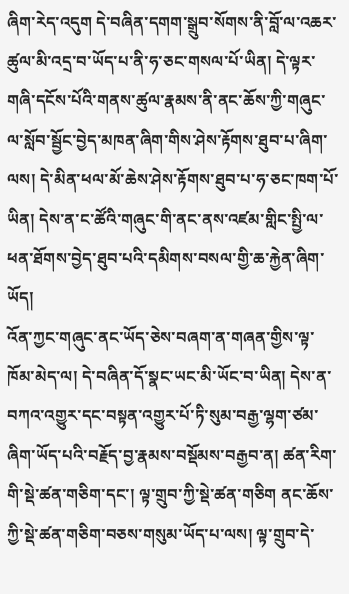ཞིག་རེད་འདུག དེ་བཞིན་དགག་སྒྲུབ་སོགས་ནི་བློ་ལ་འཆར་ཚུལ་མི་འདྲ་བ་ཡོད་པ་ནི་ཧ་ཅང་གསལ་པོ་ཡིན། དེ་ལྟར་གཞི་དངོས་པོའི་གནས་ཚུལ་རྣམས་ནི་ནང་ཆོས་ཀྱི་གཞུང་ལ་སློབ་སྦྱོང་བྱེད་མཁན་ཞིག་གིས་ཤེས་རྟོགས་ཐུབ་པ་ཞིག་ལས། དེ་མིན་ཕལ་མོ་ཆེས་ཤེས་རྟོགས་ཐུབ་པ་ཧ་ཅང་ཁག་པོ་ཡིན། དེས་ན་ང་ཚོའི་གཞུང་གི་ནང་ནས་འཛམ་གླིང་སྤྱི་ལ་ཕན་ཐོགས་བྱེད་ཐུབ་པའི་དམིགས་བསལ་གྱི་ཆ་རྐྱེན་ཞིག་ཡོད།
འོན་ཀྱང་གཞུང་ནང་ཡོད་ཅེས་བཞག་ན་གཞན་གྱིས་ལྟ་ཁོམ་མེད་ལ། དེ་བཞིན་དོ་སྣང་ཡང་མི་ཡོང་བ་ཡིན། དེས་ན་བཀའ་འགྱུར་དང་བསྟན་འགྱུར་པོ་ཏི་སུམ་བརྒྱ་ལྷག་ཙམ་ཞིག་ཡོད་པའི་བརྗོད་བྱ་རྣམས་བསྡོམས་བརྒྱབ་ན། ཚན་རིག་གི་སྡེ་ཚན་གཅིག་དང་། ལྟ་གྲུབ་ཀྱི་སྡེ་ཚན་གཅིག ནང་ཆོས་ཀྱི་སྡེ་ཚན་གཅིག་བཅས་གསུམ་ཡོད་པ་ལས། ལྟ་གྲུབ་དེ་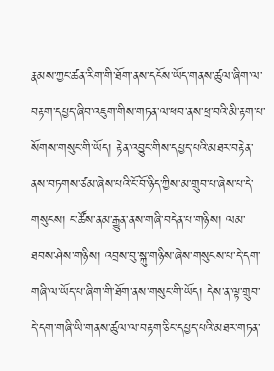རྣམས་ཀྱང་ཚན་རིག་གི་ཐོག་ནས་དངོས་ཡོད་གནས་ཚུལ་ཞིག་ལ་བརྟག་དཔྱད་ཞིབ་འཇུག་གིས་གཏན་ལ་ཕབ་ནས་ཕྲ་བའི་མི་རྟག་པ་སོགས་གསུང་གི་ཡོད། རྟེན་འབྱུང་གིས་དཔྱད་པའི་མཐར་བརྟེན་ནས་བཏགས་ཙམ་ཞེས་པའི་ངོ་བོ་ཉིད་ཀྱིས་མ་གྲུབ་པ་ཞེས་པ་དེ་གསུངས། ང་ཚོས་ནམ་རྒྱུན་ནས་གཞི་བདེན་པ་གཉིས། ལམ་ཐབས་ཤེས་གཉིས། འབྲས་བུ་སྐུ་གཉིས་ཞེས་གསུངས་པ་དེ་དག་གཞི་ལ་ཡོད་པ་ཞིག་གི་ཐོག་ནས་གསུང་གི་ཡོད། དེས་ན་ལྟ་གྲུབ་དེ་དག་གཞི་ཡི་གནས་ཚུལ་ལ་བརྟག་ཅིང་དཔྱད་པའི་མཐར་གཏན་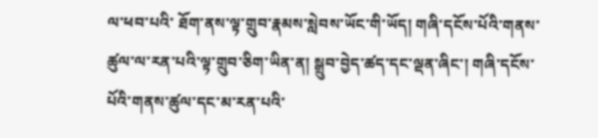ལ་ཕབ་པའི་ ཐོག་ནས་ལྟ་གྲུབ་རྣམས་སླེབས་ཡོང་གི་ཡོད། གཞི་དངོས་པོའི་གནས་ཚུལ་ལ་རན་པའི་ལྟ་གྲུབ་ཅིག་ཡིན་ན། སྒྲུབ་བྱེད་ཚད་དང་ལྡན་ཞིང་། གཞི་དངོས་པོའི་གནས་ཚུལ་དང་མ་རན་པའི་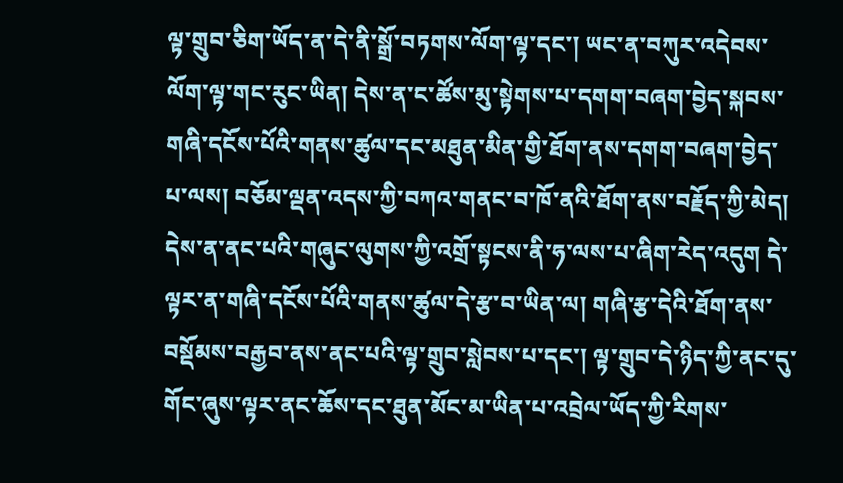ལྟ་གྲུབ་ཅིག་ཡོད་ན་དེ་ནི་སྒྲོ་བཏགས་ལོག་ལྟ་དང་། ཡང་ན་བཀུར་འདེབས་ལོག་ལྟ་གང་རུང་ཡིན། དེས་ན་ང་ཚོས་མུ་སྟེགས་པ་དགག་བཞག་བྱེད་སྐབས་གཞི་དངོས་པོའི་གནས་ཚུལ་དང་མཐུན་མིན་གྱི་ཐོག་ནས་དགག་བཞག་བྱེད་པ་ལས། བཅོམ་ལྡན་འདས་ཀྱི་བཀའ་གནང་བ་ཁོ་ནའི་ཐོག་ནས་བརྗོད་ཀྱི་མེད། དེས་ན་ནང་པའི་གཞུང་ལུགས་ཀྱི་འགྲོ་སྟངས་ནི་ཧ་ལས་པ་ཞིག་རེད་འདུག དེ་ལྟར་ན་གཞི་དངོས་པོའི་གནས་ཚུལ་དེ་རྩ་བ་ཡིན་ལ། གཞི་རྩ་དེའི་ཐོག་ནས་བསྡོམས་བརྒྱབ་ནས་ནང་པའི་ལྟ་གྲུབ་སླེབས་པ་དང་། ལྟ་གྲུབ་དེ་ཉིད་ཀྱི་ནང་དུ་གོང་ཞུས་ལྟར་ནང་ཆོས་དང་ཐུན་མོང་མ་ཡིན་པ་འབྲེལ་ཡོད་ཀྱི་རིགས་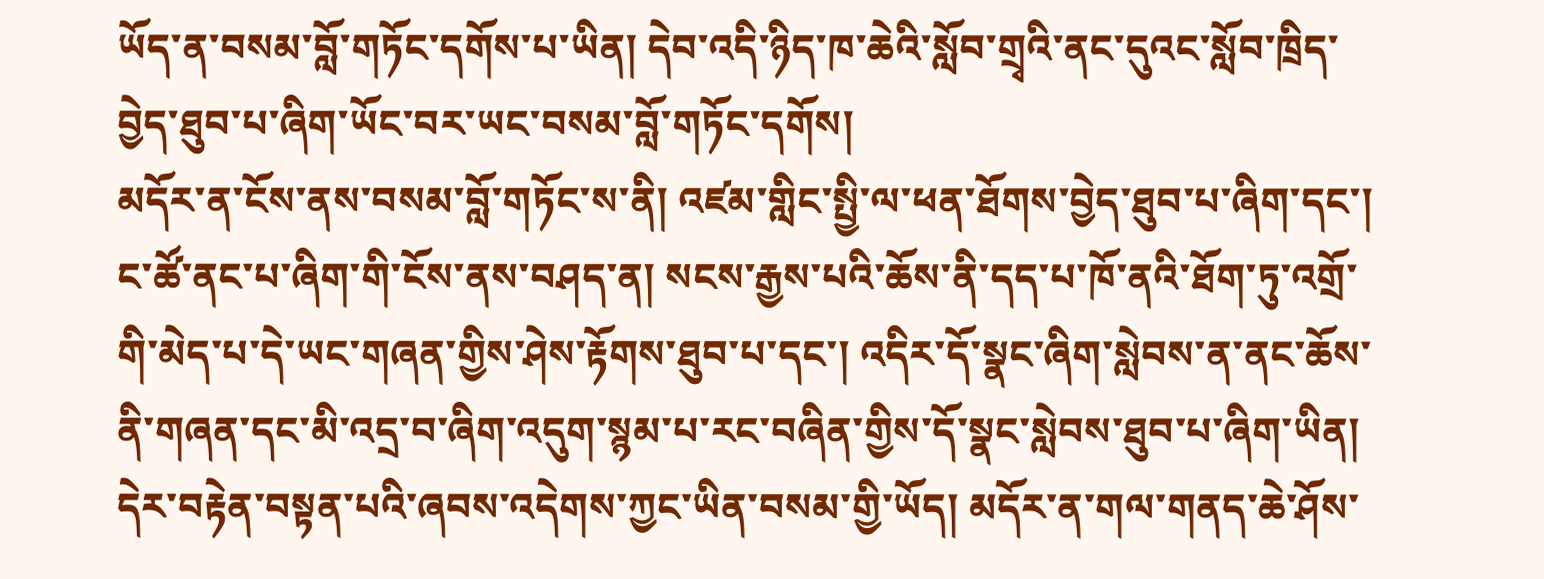ཡོད་ན་བསམ་བློ་གཏོང་དགོས་པ་ཡིན། དེབ་འདི་ཉིད་ཁ་ཆེའི་སློབ་གྲྭའི་ནང་དུའང་སློབ་ཁྲིད་བྱེད་ཐུབ་པ་ཞིག་ཡོང་བར་ཡང་བསམ་བློ་གཏོང་དགོས།
མདོར་ན་ངོས་ནས་བསམ་བློ་གཏོང་ས་ནི། འཛམ་གླིང་སྤྱི་ལ་ཕན་ཐོགས་བྱེད་ཐུབ་པ་ཞིག་དང་། ང་ཚོ་ནང་པ་ཞིག་གི་ངོས་ནས་བཤད་ན། སངས་རྒྱས་པའི་ཆོས་ནི་དད་པ་ཁོ་ནའི་ཐོག་ཏུ་འགྲོ་གི་མེད་པ་དེ་ཡང་གཞན་གྱིས་ཤེས་རྟོགས་ཐུབ་པ་དང་། འདིར་དོ་སྣང་ཞིག་སླེབས་ན་ནང་ཆོས་ནི་གཞན་དང་མི་འདྲ་བ་ཞིག་འདུག་སྙམ་པ་རང་བཞིན་གྱིས་དོ་སྣང་སླེབས་ཐུབ་པ་ཞིག་ཡིན། དེར་བརྟེན་བསྟན་པའི་ཞབས་འདེགས་ཀྱང་ཡིན་བསམ་གྱི་ཡོད། མདོར་ན་གལ་གནད་ཆེ་ཤོས་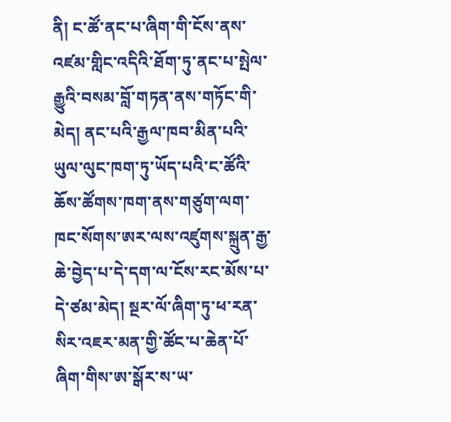ནི། ང་ཚོ་ནང་པ་ཞིག་གི་ངོས་ནས་འཛམ་གླིང་འདིའི་ཐོག་ཏུ་ནང་པ་སྤེལ་རྒྱུའི་བསམ་བློ་གཏན་ནས་གཏོང་གི་མེད། ནང་པའི་རྒྱལ་ཁབ་མིན་པའི་ཡུལ་ལུང་ཁག་ཏུ་ཡོད་པའི་ང་ཚོའི་ཆོས་ཚོགས་ཁག་ནས་གཙུག་ལག་ཁང་སོགས་ཨར་ལས་འཛུགས་སྐྲུན་རྒྱ་ཆེ་བྱེད་པ་དེ་དག་ལ་ངོས་རང་མོས་པ་དེ་ཙམ་མེད། སྔར་ལོ་ཞིག་ཏུ་ཕ་རན་སིར་འཇར་མན་གྱི་ཚོང་པ་ཆེན་པོ་ཞིག་གིས་ཨ་སྒོར་ས་ཡ་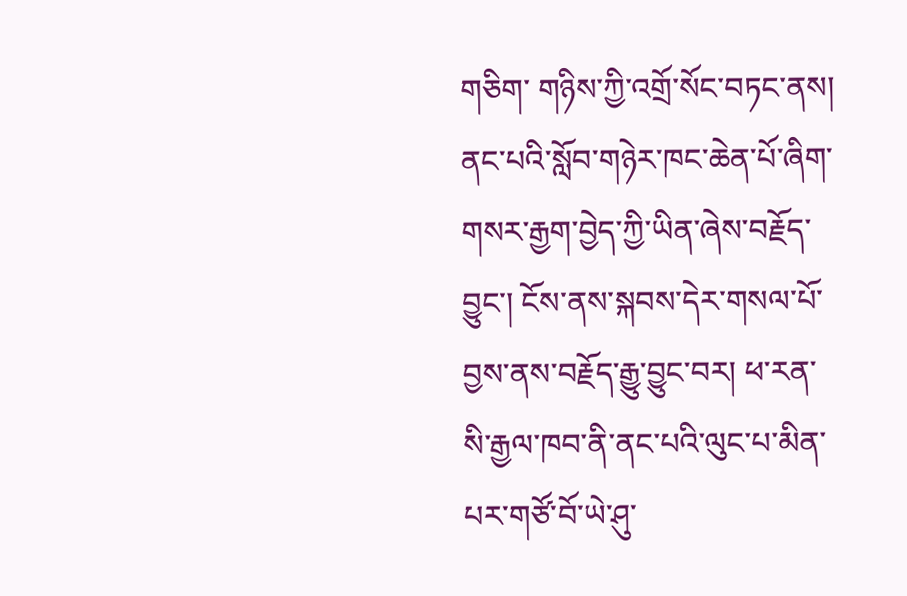གཅིག་ གཉིས་ཀྱི་འགྲོ་སོང་བཏང་ནས། ནང་པའི་སློབ་གཉེར་ཁང་ཆེན་པོ་ཞིག་གསར་རྒྱག་བྱེད་ཀྱི་ཡིན་ཞེས་བརྗོད་བྱུང་། ངོས་ནས་སྐབས་དེར་གསལ་པོ་བྱས་ནས་བརྗོད་རྒྱུ་བྱུང་བར། ཕ་རན་སི་རྒྱལ་ཁབ་ནི་ནང་པའི་ལུང་པ་མིན་པར་གཙོ་བོ་ཡེ་ཤུ་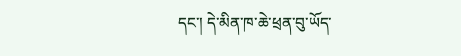དང་། དེ་མིན་ཁ་ཆེ་ཕྲན་བུ་ཡོད་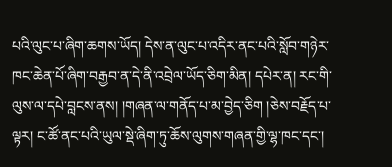པའི་ལུང་པ་ཞིག་ཆགས་ཡོད། དེས་ན་ལུང་པ་འདིར་ནང་པའི་སློབ་གཉེར་ཁང་ཆེན་པོ་ཞིག་བརྒྱབ་ན་དེ་ནི་འབྲེལ་ཡོད་ཅིག་མིན། དཔེར་ན། རང་གི་ལུས་ལ་དཔེ་བླངས་ནས། །གཞན་ལ་གནོད་པ་མ་བྱེད་ཅིག །ཅེས་བརྗོད་པ་ལྟར། ང་ཚོ་ནང་པའི་ཡུལ་སྡེ་ཞིག་ཏུ་ཆོས་ལུགས་གཞན་གྱི་ལྷ་ཁང་དང་།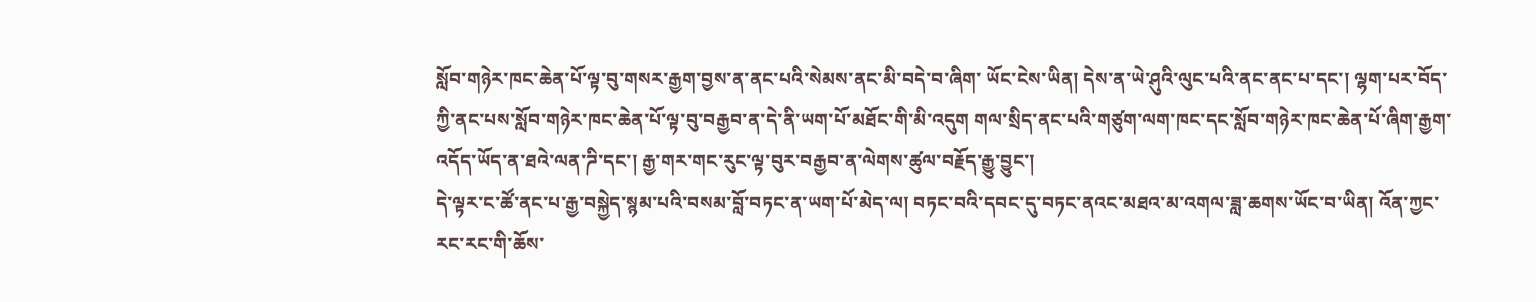སློབ་གཉེར་ཁང་ཆེན་པོ་ལྟ་བུ་གསར་རྒྱག་བྱས་ན་ནང་པའི་སེམས་ནང་མི་བདེ་བ་ཞིག་ ཡོང་ངེས་ཡིན། དེས་ན་ཡེ་ཤུའི་ལུང་པའི་ནང་ནང་པ་དང་། ལྷག་པར་བོད་ཀྱི་ནང་པས་སློབ་གཉེར་ཁང་ཆེན་པོ་ལྟ་བུ་བརྒྱབ་ན་དེ་ནི་ཡག་པོ་མཐོང་གི་མི་འདུག གལ་སྲིད་ནང་པའི་གཙུག་ལག་ཁང་དང་སློབ་གཉེར་ཁང་ཆེན་པོ་ཞིག་རྒྱག་འདོད་ཡོད་ན་ཐའེ་ལན་ཌི་དང་། རྒྱ་གར་གང་རུང་ལྟ་བུར་བརྒྱབ་ན་ལེགས་ཚུལ་བརྗོད་རྒྱུ་བྱུང་།
དེ་ལྟར་ང་ཚོ་ནང་པ་རྒྱ་བསྐྱེད་སྙམ་པའི་བསམ་བློ་བཏང་ན་ཡག་པོ་མེད་ལ། བཏང་བའི་དབང་དུ་བཏང་ནའང་མཐའ་མ་འགལ་ཟླ་ཆགས་ཡོང་བ་ཡིན། འོན་ཀྱང་རང་རང་གི་ཆོས་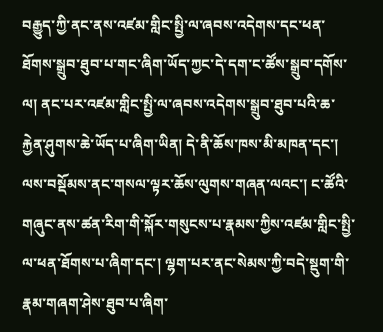བརྒྱུད་ཀྱི་ནང་ནས་འཛམ་གླིང་སྤྱི་ལ་ཞབས་འདེགས་དང་ཕན་ཐོགས་སྒྲུབ་ཐུབ་པ་གང་ཞིག་ཡོད་ཀྱང་དེ་དག་ང་ཚོས་སྒྲུབ་དགོས་ལ། ནང་པར་འཛམ་གླིང་སྤྱི་ལ་ཞབས་འདེགས་སྒྲུབ་ཐུབ་པའི་ཆ་རྐྱེན་ཤུགས་ཆེ་ཡོད་པ་ཞིག་ཡིན། དེ་ནི་ཆོས་ཁས་མི་མཁན་དང་། ལས་བསྡོམས་ནང་གསལ་ལྟར་ཆོས་ལུགས་གཞན་ལའང་། ང་ཚོའི་གཞུང་ནས་ཚན་རིག་གི་སྐོར་གསུངས་པ་རྣམས་ཀྱིས་འཛམ་གླིང་སྤྱི་ལ་ཕན་ཐོགས་པ་ཞིག་དང་། ལྷག་པར་ནང་སེམས་ཀྱི་བདེ་སྡུག་གི་རྣམ་གཞག་ཤེས་ཐུབ་པ་ཞིག་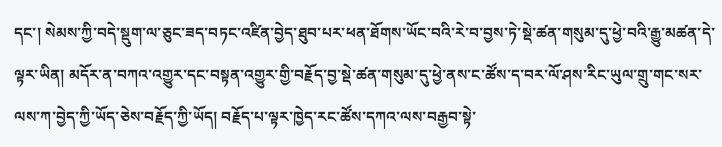དང་། སེམས་ཀྱི་བདེ་སྡུག་ལ་ཅུང་ཟད་བཏང་འཛིན་བྱེད་ཐུབ་པར་ཕན་ཐོགས་ཡོང་བའི་རེ་བ་བྱས་ཏེ་སྡེ་ཚན་གསུམ་དུ་ཕྱེ་བའི་རྒྱུ་མཚན་དེ་ལྟར་ཡིན། མདོར་ན་བཀའ་འགྱུར་དང་བསྟན་འགྱུར་གྱི་བརྗོད་བྱ་སྡེ་ཚན་གསུམ་དུ་ཕྱེ་ནས་ང་ཚོས་ད་བར་ལོ་ཤས་རིང་ཡུལ་གྲུ་གང་སར་ལས་ཀ་བྱེད་ཀྱི་ཡོད་ཅེས་བརྗོད་ཀྱི་ཡོད། བརྗོད་པ་ལྟར་ཁྱེད་རང་ཚོས་དཀའ་ལས་བརྒྱབ་སྟེ་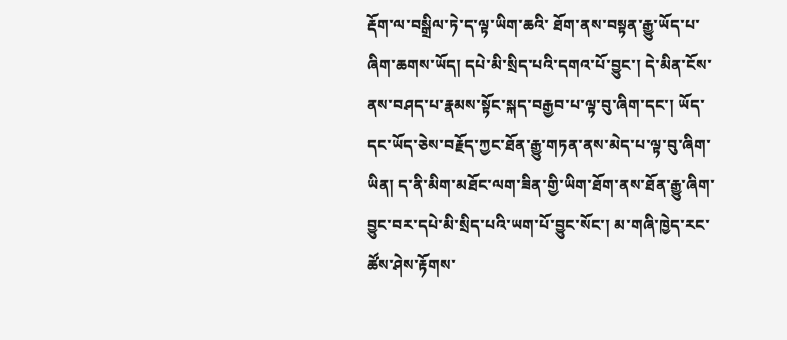རྡོག་ལ་བསྒྲིལ་ཏེ་ད་ལྟ་ཡིག་ཆའི་ ཐོག་ནས་བསྟན་རྒྱུ་ཡོད་པ་ཞིག་ཆགས་ཡོད། དཔེ་མི་སྲིད་པའི་དགའ་པོ་བྱུང་། དེ་མིན་ངོས་ནས་བཤད་པ་རྣམས་སྟོང་སྐད་བརྒྱབ་པ་ལྟ་བུ་ཞིག་དང་། ཡོད་དང་ཡོད་ཅེས་བརྗོད་ཀྱང་ཐོན་རྒྱུ་གཏན་ནས་མེད་པ་ལྟ་བུ་ཞིག་ཡིན། ད་ནི་མིག་མཐོང་ལག་ཟིན་གྱི་ཡིག་ཐོག་ནས་ཐོན་རྒྱུ་ཞིག་བྱུང་བར་དཔེ་མི་སྲིད་པའི་ཡག་པོ་བྱུང་སོང་། མ་གཞི་ཁྱེད་རང་ཚོས་ཤེས་རྟོགས་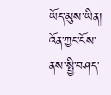ཡོད་མུས་ཡིན། འོན་ཀྱང་ངོས་ནས་སྤྱི་བཤད་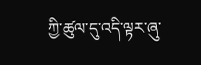ཀྱི་ཚུལ་དུ་འདི་ལྟར་ཞུ་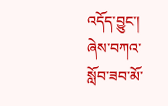འདོད་བྱུང་། ཞེས་བཀའ་སློབ་ཟབ་མོ་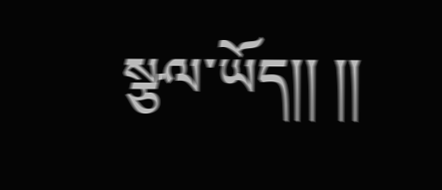སྩལ་ཡོད།། །།